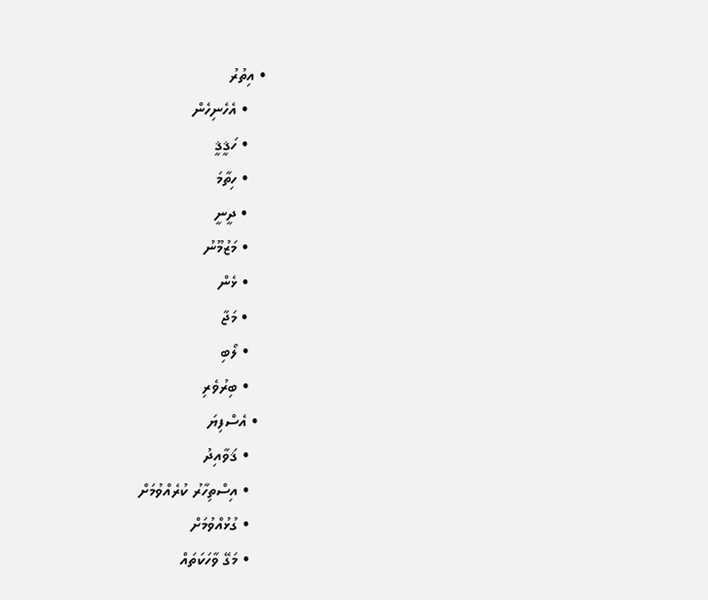• އިތުރު
    • އެހެނިހެން
    • ހަޤީޤީ
    • ހިތާމަ
    • ދީނީ
    • މަޒުމޫނު
    • ޅެން
    • މަޖާ
    • ލޯބި
    • ބިރުވެރި
  • އެސްފިޔަ
    • ޤަވާއިދު
    • އިސްތިހާރު ކުރެއްވުމަށް
    • ގުޅުއްވުމަށް
    • މަގޭ ވާހަކަތައް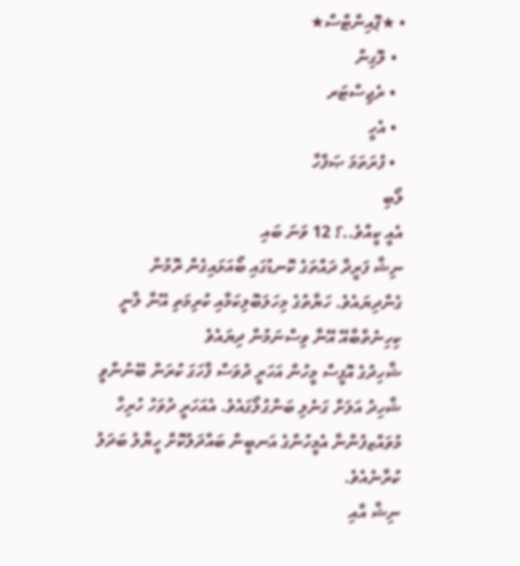• ★ޕޮއިންޓްސް★
  • ލޮގިން
  • ރެޖިސްޓަރ
  • އެހީ
  • ފުރަތަމަ ޞަފްހާ
ލޯބި
އެއީ ކީއްވެ..؟ 12 ވަނަ ބައި
ނިޝާ ފަރީދާ ދައްތަގެ ކޮނޑުގައި ބޯއަޅައިގެން ރޮމުން ގެންދިޔައެވެ. ހަޔާތުގެ މިހަލަބޮލިކަމާއި ކުރިމަތި އޭނާ ލާނީ ކިހިނެތްބާއޭ އޭނާ ވިސްނަމުން ދިޔައެވެ
ޝާހިދުގެ އޮފީސް މީހުން އަހަރީ ދުވަސް ފާހަގަ ކުރަން ބޭނުންވީ ޝާހިދު އަލަށް ގަނެލި ބަންގުލޯގައެވެ. އެއަހަރީ ދުވަހު ހުރިހާ މުވައްޒފުންނާ އެމީހުންގެ އަނބީން ބައްދަލުކޮށް ހީޔާލު ބަދަލު ކުރާނެއެވެ.
ނިޝާ އާއި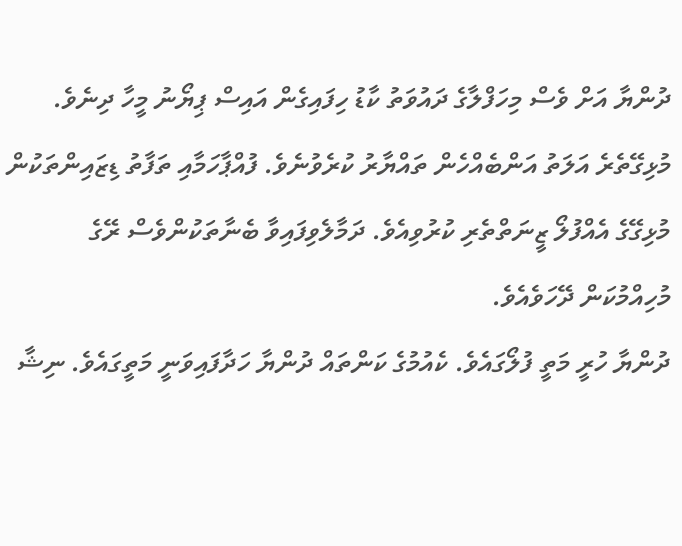ދުންޔާ އަށް ވެސް މިހަފްލާގެ ދައުވަތު ކާޑު ހިފައިގެން އައިސް ޕިޔޯނު މީހާ ދިނެވެ.
މުޅިގޭތެރެ އަލަތު އަންބެއްހެން ތައްޔާރު ކުރެވުނެވެ. ފުއްޕާހަމާއި ތަފާތު ޑިޒައިންތަކުން މުޅިގޭގެ އެއްފުލޯ ޒީނަތްތެރި ކުރުވިއެވެ. ދަމާލެވިފައިވާ ބެނާތަކުންވެސް ރޭގެ މުހިއްމުކަން ދޭހަވެއެވެ.
ދުންޔާ ހުރީ މަތީ ފުލޯގައެވެ. ކެއުމުގެ ކަންތައް ދުންޔާ ހަދާފައިވަނީ މަތީގައެވެ. ނިޝާ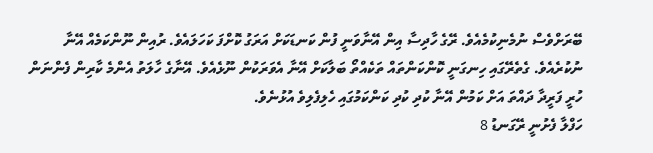ބޭރަށްވެސް ނުމެނިކުމެއެވެ. ރޭގެ ހާދިސާ އިން އޭނާވަނީ ފުން ކަނޑަކަށް އަރަގު ކޮށްފަ ކަހަލައެވެ. ރުއިން ނޫންކަމެއް އޭނާ ނުކުރެއެވެ. ގެތެރޭގައި ހިނގަނީ ކޮންކަންތައް ތަކެއްތޯ ބަލާކަށް އޭނާ އެވަރަކުން ނޫޅެއެވެ. އޭނާގެ ހާލަތު އެންމެ ކާރިން ފެންނަން ހުރީ ފަރީދާ ދައްތަ އަށް ކަމުން އޭނާ ކުދި ކުދި ކަންކަމުގައި ހެލިފެލިވެ އުޅުނެވެ.
ހަފްލާ ފެށުނީ ރޭގަނޑު 8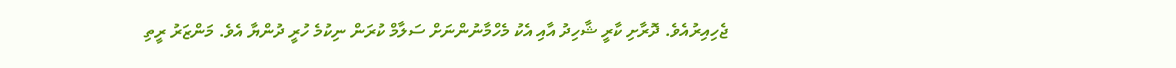ޖެހިއިރުއެވެ. ދޮރާށި ކާރީ ޝާހިދު އާއި އެކު މެހްމާނުންނަށް ސަލާމް ކުރަން ނިކުމެ ހުރީ ދުންޔާ އެވެ. މަންޒަރު ރީތި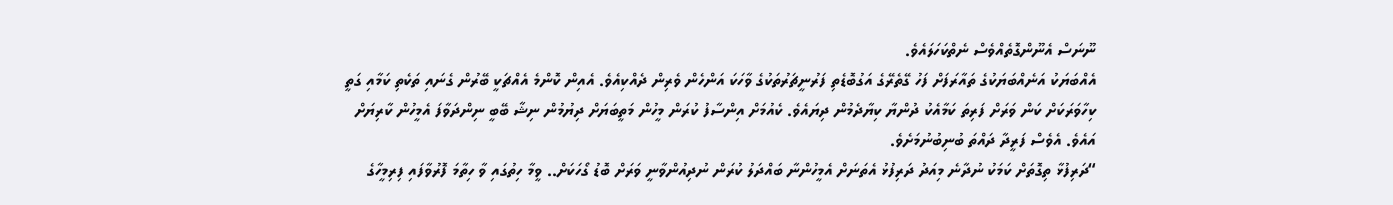ނޫނަސް އެނޫންގޮތެއްވެސް ނެތްކަހަލައެވެ.
އެއްބަޔަކު އަނެއްބަޔަކުގެ ތައާރަފަށް ފަހު ގޭތެރޭގެ އަގުބޮޑެތި ފަރުނީޗަރުތަކުގެ ވާހަކަ އަންހެން ވެރިން ދެއްކިއެވެ. އެއިން ކޮންމެ އެއްޗަކީ ބޭރުން ގެނައި ތަކެތި ކަމާއި ގަތީ ކިހާވަރަކަށް ކަން ވަރަށް ފަރިތަ ކަމާއެކު ދުންޔާ ކިޔާދެމުން ދިޔައެވެ. ކެއުމަށް އިންސާފު ކުރަން މީހުން މަތީބަޔަށް ދިޔުމުން ނިޝާ ބޭބީ ނިންދަވާފަ އެމީހުން ކާރިޔަށް އައެވެ. އެވެސް ފަރީދާ ދައްތަ ބުނިބުނުމަށެވެ.
“ދަރިފުޅާ ތިގޮތަށް ކަމަކު ނުދާނެ މިއަދު ދަރިފުޅު އެތަނަށް އެމީހުންނާ ބައްދަލު ކުރަން ނުދިއުންވާނީ ވަރަށް ބޮޑު ގޯހަކަށް.. ވީމާ ހިތުގައި ވާ ހިތާމަ ފޮރުވާފައި ފިރިމީހާގެ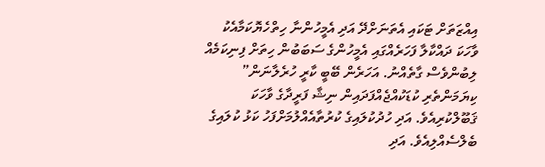އިއްޒަތަށް ޓަކައި އެތަނަށްދޭ އަދި އެމީހުންނާ ހިތްހެޔޮކަމާއެކު ވާހަކަ ދައްކާލާ ފަހަރެއްގައި އެމީހުންގެ ސަބަބުން ހިތަށް ފިނިކަމެއް ލިބުންވެސް ގާތެއްނު. އަހަރެން ބޭބީ ކާރީ ހުރެލާނަން”
ކިޔަމަންތެރި ކުޑަކުއްޖެއްފަދައިން ނިޝާ ފަރީދާގެ ވާހަކަ ޤަބޫލްކުރިއެވެ. އަދި ހުދުކުލައިގެ ކުރުތާއެއްލުމަށްފަހު ކަޅު ކުލައިގެ ބެލްސެއްލިއެވެ. އަދި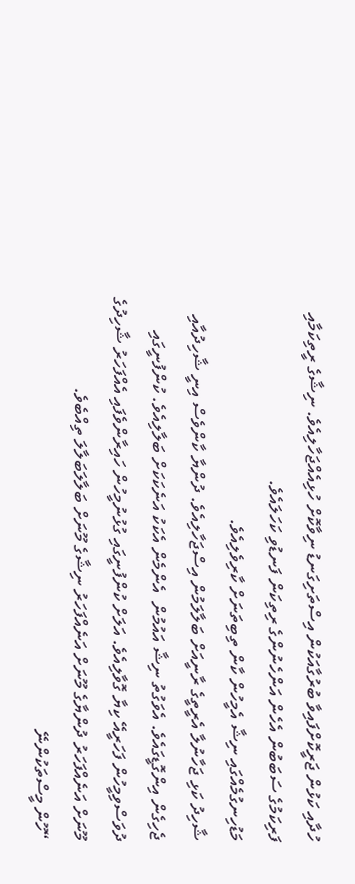ހުދާއި ކަޅުން ޖަރީކޮށްފައިވާ ބުރުގާއަކުން އިސްތަށިގަނޑު ނިވާކޮށް ހުޅިއެއްޖަހާލިއެވެ. ނިޝާގެ ރީތިކަމާއި ފަރިކަމުގެ ސަބަބުން އެހެން އަންހެނުންގެ ރިތިކަން ފަނޑުވި ކަހަލައެވެ.
މަޑުހިނގުމެއްގައި ނިޝާ އެމީހުން ކާން ތިބިތަނަށް ކާރިވެލިއެވެ.
ޝާހިދު ކަޅި ޖަހާނުލާ އެރީތީގެ ރާނީއަށް ބަލާލަމުން އިސްޖަހާލިއެވެ. ދުންޔާ ކާންވެސް އިނީ ޝާހިދުއާއި ޖެހިގެން އިންގޮޑީގައެވެ. އެވަގުތު ނިޝާ އައުމުން  އެންމެން އެކަކު އަނެކަކަށް ބަލާލިއެވެ. ކުންފުނީގައި ދުވަސްވިމީހުން ފަހަރީއޭ ކިޔާ ގޮވާލިއެވެ. އަލަށް ކުންފުނީގައި ގުޅުނުމީހުން ހައިރާންވެފައި އެއްފަހަރު ޝާހިދުގެ މޫނަށް އަނެއްފަހަރު ދުންޔާގެ މޫނަށް އަނެއްފަހަރު ނިޝާގެ މޫނަށް ބަލާލަބަލާލަ ތިއްބެވެ.
“ހޫން މީސްތަކުންނޭ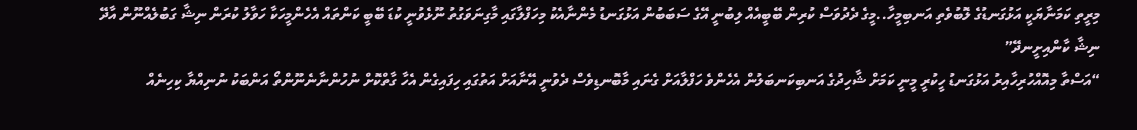މިރީތި ކަމަނާޔަކީ އަޅުގަނޑުގެ ލޮބުވެތި އަނބިމީހާ..މީގެ ދެދުވަސް ކުރިން ބޭބީއެއް ލިބުނީ އޭގެ ސަބަބުން އަޅުގަނޑު މެންނާއެކު މިހަފްލާގައި މާގިނަވަގުތު ނޫޅެވުނީ ކުޑަ ބޭބީ ކަންތައް އެހެންމީހަކާ ހަވާލު ކުރަން ނިޝާ ގަބުލެއްނޫން އާދޭ ނިޝާ ކާންއިށީނދޭ”
“އަސްތާ މިއޮއްހުރިހާއިރު އަޅުގަނޑު ހީކުރީ މީނީ ކަމަށް ޝާހިދުގެ އަނބިކަނބަލުން އެހެންވެ ހަފްލާއަށް ގެނައި މާބޮނޑިވެސް ދެވުނީ އޭނާއަށް އަތުގައި ހިފައިގެން އެހާ ގާތްކޮށް ނުހުންނާނެނޫންތޯ އަންބަކު ނުނިއްޔާ ކިހިނެއް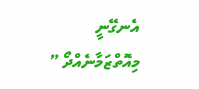އެނގޭނީ މިއޮތްޒަމާނެއްދޯ ”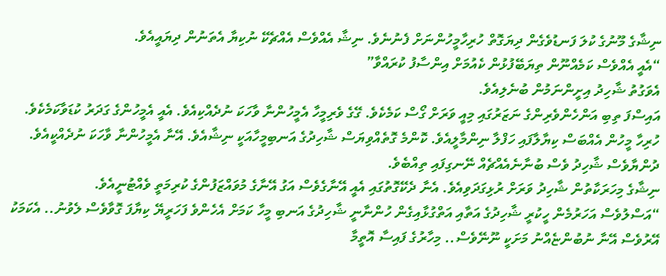ނިޝާގެ މޫނުގެ ކުލަ ފަނޑުވެގެން ދިޔަގޮތް ހުރިހާމީހުންނަށް ފެނުނެވެ. ނިޝާ އެއްވެސް އެއްޗެކޭ ނުކިޔާ އެތަނުން ދިޔައީއެވެ.
“އެއީ އެއްވެސް ކަމެއްނޫން ތިޔަބޭފުޅުން ކެއުމަށް އިންސާފު ކުރައްވާ”
އެވަގުތު ޝާހިދު އިށީންނަމުން ބުނެލިއެވެ.
އައިސްފަ ތިބި އަންހެންވެރިންގެ ނަޒަރުގައި މިއީ ވަރަށް ގޯސް ކަމެކެވެ. ގޭގެ ވެރިމީހާ އެމީހުންނާ ވާހަކަ ނުދެއްކިއެވެ. އެއީ އެމީހުންގެ ގަދަރު ކުޑަވާކަމެކެވެ. ހުރިހާ މީހުން އެއްބަސް ކިޔާލާފައި ހަފްލާ ނިންމާލީއެވެ. ކޮންމެ ގޮތެއްވިޔަސް ޝާހިދުގެ އަނބިމީހާއަކީ ނިޝާއެވެ. އޭނާ އެމީހުންނާ ވާހަކަ ނުދެއްކީއެވެ. ދުންޔާވެސް ޝާހިދު ވެސް ބުނާނެއެއްޗެއް ނޭނގިފައި ތިއްބެވެ.
ނިޝާގެ މިހަރަކާތުން ޝާހިދު ވަރަށް ރުޅިގަދަވިއެވެ. އެނާ ދެކޭގޮތުގައި އެއީ އޭނާގެވެސް އަގު އޭނާގެ މުވައްޒަފުންގެ ކުރިމަތީ ވެއްޓުނީއެވެ.
“އަސްލުވެސް އަހަރުމެން ހީކުރީ ޝާހިދުގެ އަތާއި އަތްގުޅާއިގެން ހުންނާނީ ޝާހިދުގެ އަނބި މީހާ ކަމަށް އެހެންވެ ފަހަރީޔޭ ކިޔާފަ ގޮވާވެސް ލެވުނު.. އެކަމަކު އޭރުވެސް އޭނާ ނުބުންޏެއްނު މަށަކީ ނޫނޭވެސް.. މިހާރުގެ ފައިސާ އޮތީމާ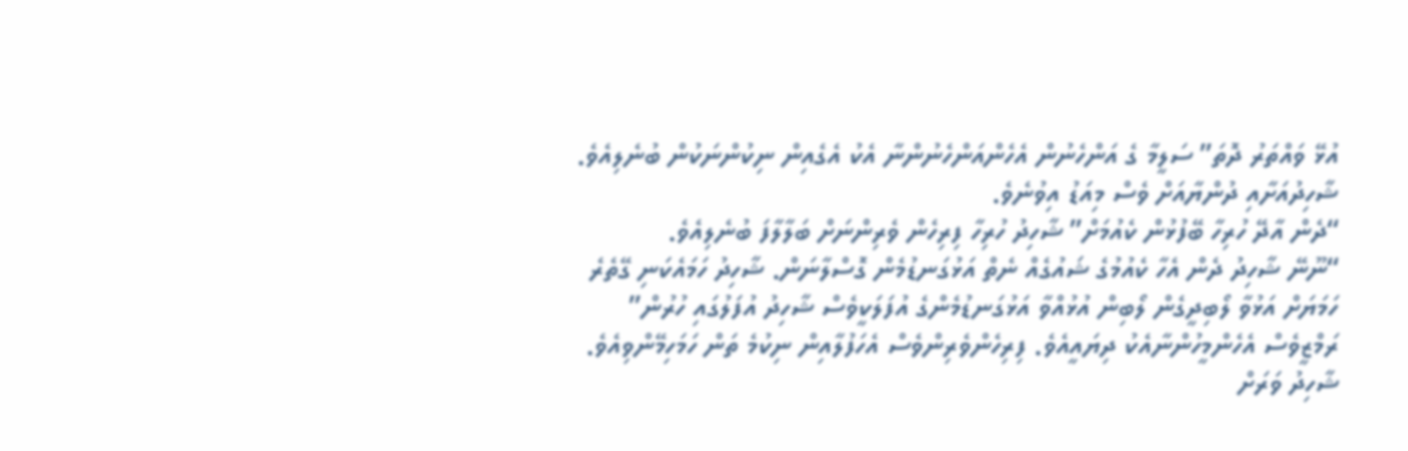އުޅޭ ވައްތަރު ދޮތަ” ސަލީމާ ގެ އަންހެނުން އެހެންއަންހެނުންނާ އެކު އެގެއިން ނިކުންނަކުން ބުނެލިއެވެ.
ޝާހިދުއަށާއި ދުންޔާއަށް ވެސް މިއަޑު އިވުނެވެ.
“ދެން އާދޭ ހުރިހާ ބޭފުޅުން ކެއުމަށް” ޝާހިދު ހުރިހާ ފިރިހެން ވެރިންނަށް ބަލާލާފަ ބުނެލިއެވެ.
“ނޫނޭ ޝާހިދު ދެން އެހާ ކެއުމުގެ ޝައުގެއް ނެތް އަޅުގަނޑުމެން ގޮސްލާނަން. ޝާހިދު ހަމައެކަނި ގޭތެރެ ހަމަޔަށް އަޅުވާ ލޯބިދީގެން ލޯބިން އުޅުއްވާ އަޅުގަނޑުމެންގެ އުފަލަކީވެސް ޝާހިދު އުފަލުގައި ހުރުން” ރަމްޒީވެސް އެހެންމީހުންނާއެކު ދިޔައީއެވެ. ފިރިހެންވެރިންވެސް އެހަފުލާއިން ނިކުމެ ތަން ހަމަހިމޭންވިއެވެ.
ޝާހިދު ވަރަށް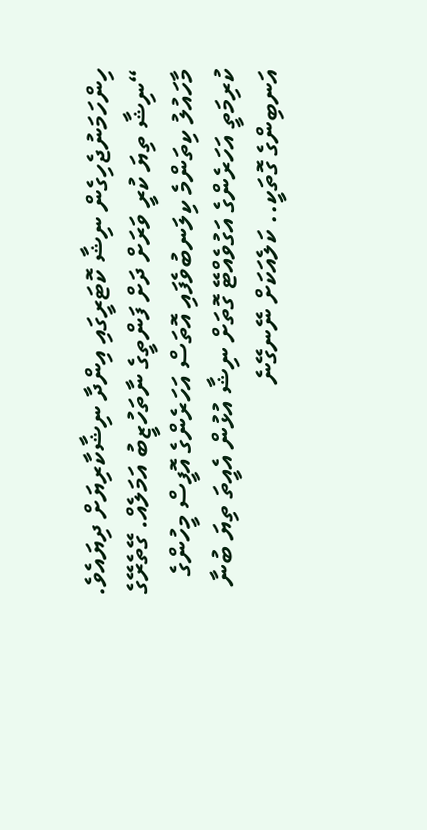ހިންހަމަނުޖެހިގެން ނިޝާ ކޮޓަރީގައި އިންދާ ނިޝާކާރިޔަށް ދިޔައެވެ.
“ނިޝާ ތިޔަ ކުރީ ވަރަށް ދަށް ފަންތީގެ ނާތަހުޒީބު އަމަލެއް. ގޭތެރޭގެ މާހައުލު ކިތަންމެ ކިލަނބުވެފައި އޮތަސް އަހަރެންގެ އޮފީސް މީހުންގެ ކުރިމަތީ އަހަރެންގެ އަގުވެއްޓޭ ގޮތަށް ނިޝާ އުޅުން އެއީތަ ތިޔަ ބުނާ އަނބިންގެ ގޮތަކީ.. ކަލެއަކަށް ނޭނގޭނެ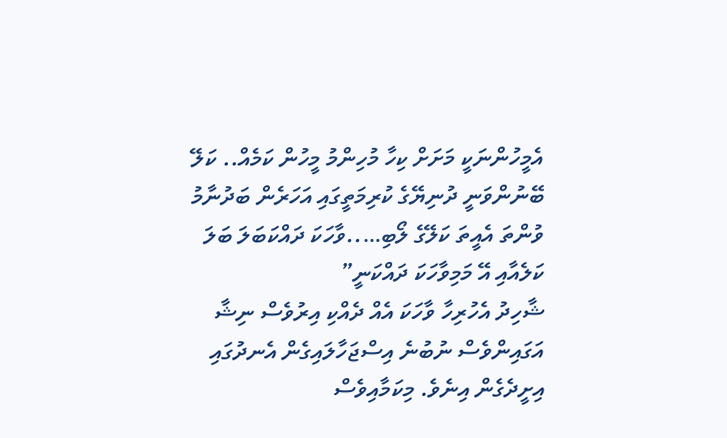އެމީހުންނަކީ މަށަށް ކިހާ މުހިންމު މީހުން ކަމެއް.. ކަލޭ ބޭނުންވަނީ ދުނިޔޭގެ ކުރިމަތީގައި އަހަރެން ބަދުނާމު ވުންތަ އެއީތަ ކަލޭގެ ލޯބި…..ވާހަކަ ދައްކަބަލަ ބަލަ ކަލެއާއި އޭ މަމިވާހަކަ ދައްކަނީ”
ޝާހިދު އެހުރިހާ ވާހަކަ އެއް ދެއްކި އިރުވެސް ނިޝާ އަގައިންވެސް ނުބުނެ އިސްޖަހާލައިގެން އެނދުގައި އިށީދެގެން އިނެވެ. މިކަމާއިވެސް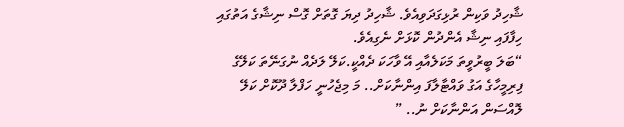ޝާހިދު ވަކިން ރުޅިގަދަވިއެވެ. ޝާހިދު ދިޔަ ގޮތަށް ގޮސް ނިޝާގެ އަތުގައި ހިފާފައި ނިޝާ އެންދުން ކޮޅަށް ނެގިއެވެ.
“ބަލަ ބީރުވީތަ މަކަލެއާއި އޭ ވާހަކަ ދެއްކީ.ކަލޭ ލަދެއް ނުގަނޭތަ ކަލޭގެ ފިރިމީހާގެ އަގު ވައްޓާލާފަ އިންނާކަށް.. މަ މިޖެހުނީ ހަފްލާ ދޫކޮށް ކަލޭ ލޮއްސަން އަންނާކަށް ނު.. ”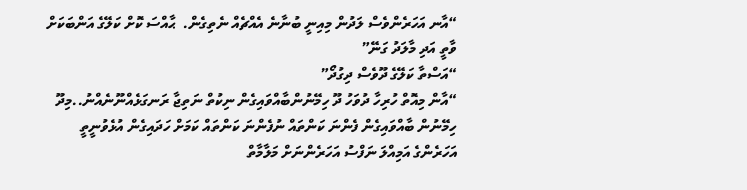“އާނ އަހަރެންވެސް ލަދުން މިއިނީ ބުނާނެ އެއްޗެއް ނެތިގެން.  ޙާއްސަ ކޮށް ކަލޭގެ އަންބަކަށް ވާތީ އަދި މާލަދު ގަނޭ”
“އަސްތާ ކަލޭގެ ދޫވެސް ދިގުދޯ”
“އާން މިއޮތް ހުރިހާ ދުވަހު ދޫ ހިމޭނުންބާއްވައިގެން ނިކުތް ނަތިޖާ ރަނގަޅެއްނޫނެއްނު..މިދޫ ހިމޭނުން ބާއްވައިގެން ފެންނަ ކަންތައް ނުފެންނަ ކަންތައް ކަމަށް ހަދައިގެން އުޅެވުނީތީ އަހަރެންގެ އަމިއްލަ ނަފްސު އަހަރެންނަށް މަލާމާތް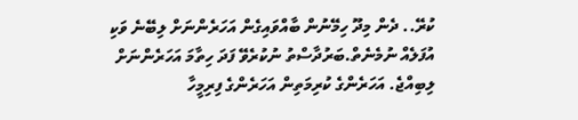ކުރޭ.. ދެން މިދޫ ހިމޭނުން ބާއްވައިގެން އަހަރެންނަށް ލިބޭނެ ވަކި އުފަލެއް ނުމެނެތް.ބަރުދާސްތު ނުކުރެވޭ ފަދަ ހިތާމަ އަހަރެންނަށް ލިބިއްޖެ. އަހަރެންގެ ކުރިމަތިން އަހަރެންގެ ފިރިމީހާ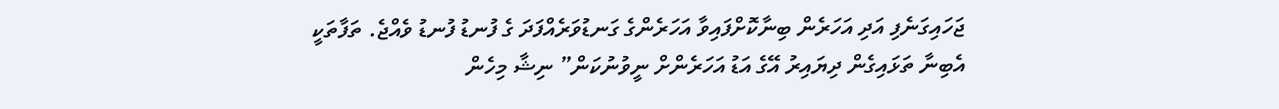ޖަހައިގަނެފި އަދި އަހަރެން ބިނާކޮށްފައިވާ އަހަރެންގެ ގަނޑުވަރެއްފަދަ ގެ ފުނޑު ފުނޑު ވެއްޖެ. ތަފާތަކީ އެބިނާ ތަޅައިގެން ދިޔައިރު އޭގެ އަޑު އަހަރެންށް ނީވުނުކަން” ނިޝާ މިހެން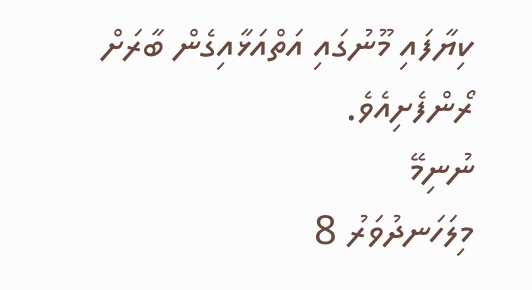ކިޔާފައި މޫނުގައި އަތްއަޅާއިގެން ބާރަށް ރޯންފެށިއެވެ.
ނުނިމޭ
މިލަހަނދުވަރު 8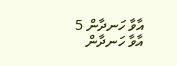އާވާ ހަނދާން 5
އާވާ ހަނދާން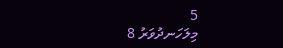5
މިލަހަނދުވަރު 8